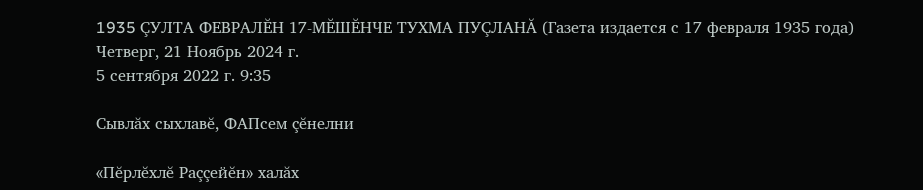1935 ÇУЛТА ФЕВРАЛĔН 17-МĔШĔНЧЕ ТУХМА ПУÇЛАНĂ (Газета издается с 17 февраля 1935 года)
Четверг, 21 Ноябрь 2024 г.
5 сентября 2022 г. 9:35

Сывлăх сыхлавĕ, ФАПсем çĕнелни

«Пĕрлĕхлĕ Раççейĕн» халăх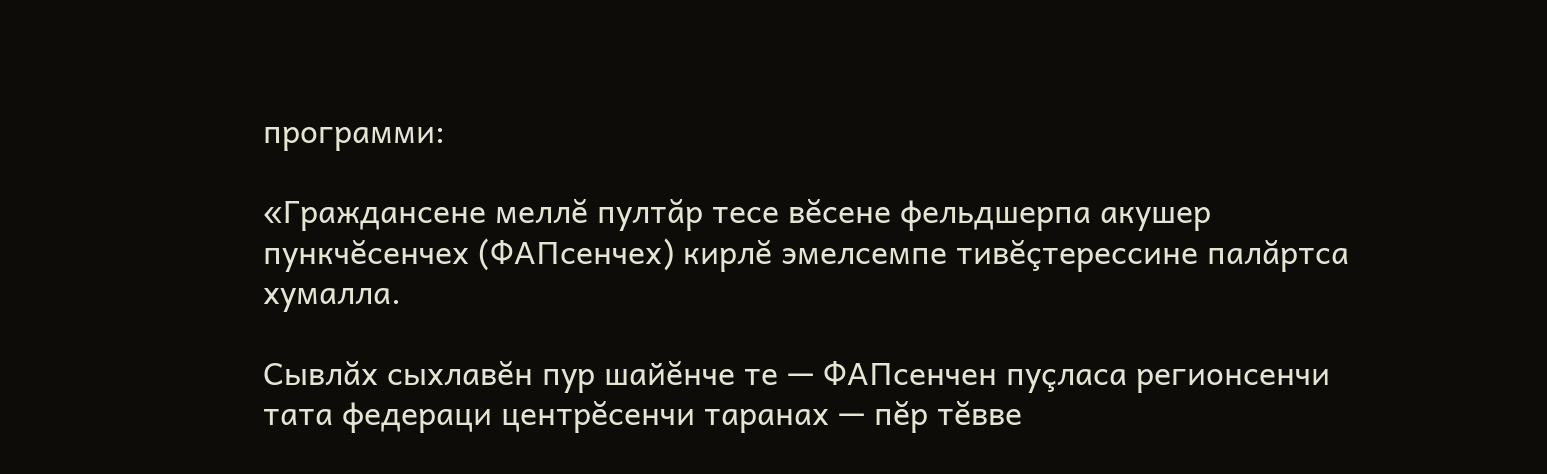программи:

«Граждансене меллĕ пултăр тесе вĕсене фельдшерпа акушер пункчĕсенчех (ФАПсенчех) кирлĕ эмелсемпе тивĕçтерессине палăртса хумалла.

Сывлăх сыхлавĕн пур шайĕнче те — ФАПсенчен пуçласа регионсенчи тата федераци центрĕсенчи таранах — пĕр тĕвве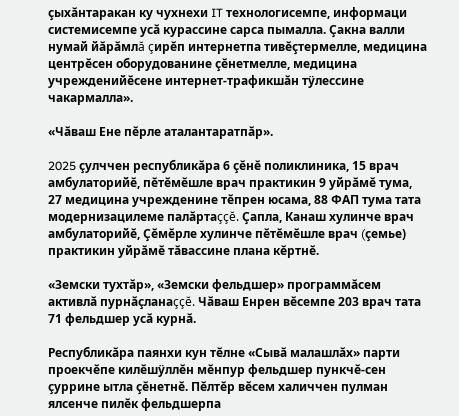çыхăнтаракан ку чухнехи IT технологисемпе, информаци системисемпе усă курассине сарса пымалла. Çакна валли нумай йăрăмлă çирĕп интернетпа тивĕçтермелле, медицина центрĕсен оборудованине çĕнетмелле, медицина учрежденийĕсене интернет-трафикшăн тÿлессине чакармалла».

«Чăваш Ене пĕрле аталантаратпăр».

2025 çулччен республикăра 6 çĕнĕ поликлиника, 15 врач амбулаторийĕ, пĕтĕмĕшле врач практикин 9 уйрăмĕ тума, 27 медицина учрежденине тĕпрен юсама, 88 ФАП тума тата модернизацилеме палăртаççĕ. Çапла, Канаш хулинче врач амбулаторийĕ, Çĕмĕрле хулинче пĕтĕмĕшле врач (çемье) практикин уйрăмĕ тăвассине плана кĕртнĕ.

«Земски тухтăр», «Земски фельдшер» программăсем активлă пурнăçланаççĕ. Чăваш Енрен вĕсемпе 203 врач тата 71 фельдшер усă курнă.

Республикăра паянхи кун тĕлне «Сывă малашлăх» парти проекчĕпе килĕшÿллĕн мĕнпур фельдшер пункчĕ-сен çуррине ытла çĕнетнĕ. Пĕлтĕр вĕсем халиччен пулман ялсенче пилĕк фельдшерпа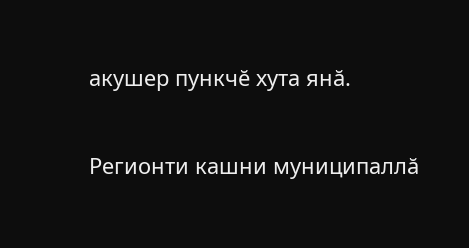акушер пункчĕ хута янă.

Регионти кашни муниципаллă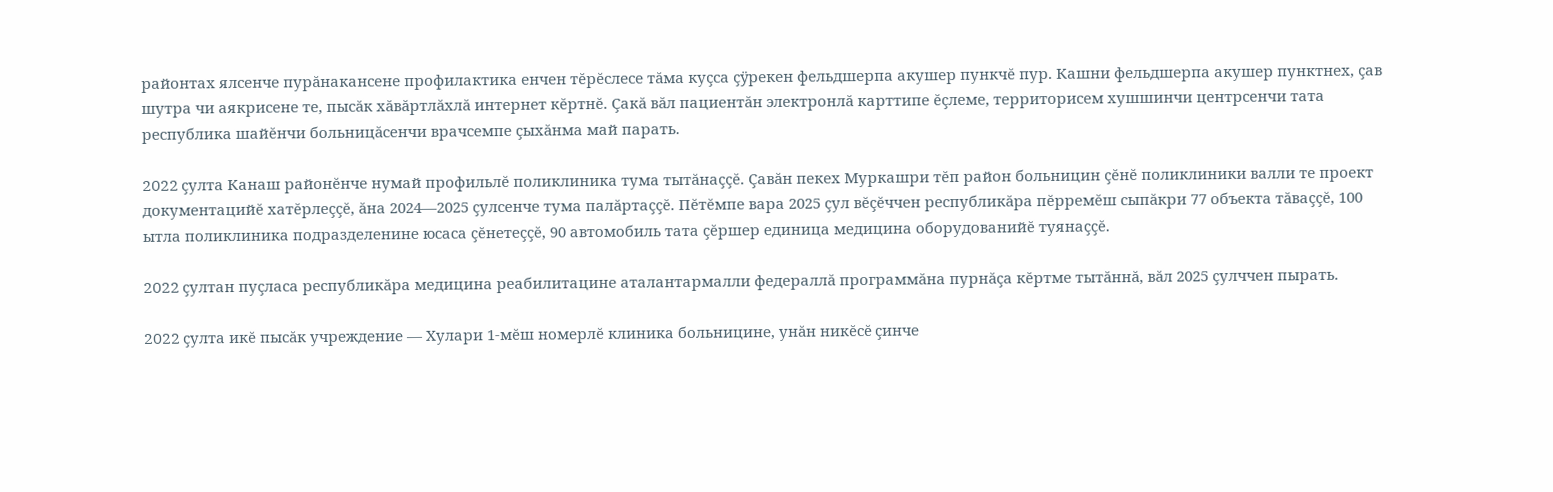районтах ялсенче пурăнакансене профилактика енчен тĕрĕслесе тăма куçса çÿрекен фельдшерпа акушер пункчĕ пур. Кашни фельдшерпа акушер пунктнех, çав шутра чи аякрисене те, пысăк хăвăртлăхлă интернет кĕртнĕ. Çакă вăл пациентăн электронлă карттипе ĕçлеме, территорисем хушшинчи центрсенчи тата республика шайĕнчи больницăсенчи врачсемпе çыхăнма май парать.

2022 çулта Канаш районĕнче нумай профильлĕ поликлиника тума тытăнаççĕ. Çавăн пекех Муркашри тĕп район больницин çĕнĕ поликлиники валли те проект документацийĕ хатĕрлеççĕ, ăна 2024—2025 çулсенче тума палăртаççĕ. Пĕтĕмпе вара 2025 çул вĕçĕччен республикăра пĕрремĕш сыпăкри 77 объекта тăваççĕ, 100 ытла поликлиника подразделенине юсаса çĕнетеççĕ, 90 автомобиль тата çĕршер единица медицина оборудованийĕ туянаççĕ.

2022 çултан пуçласа республикăра медицина реабилитацине аталантармалли федераллă программăна пурнăçа кĕртме тытăннă, вăл 2025 çулччен пырать.

2022 çулта икĕ пысăк учреждение — Хулари 1-мĕш номерлĕ клиника больницине, унăн никĕсĕ çинче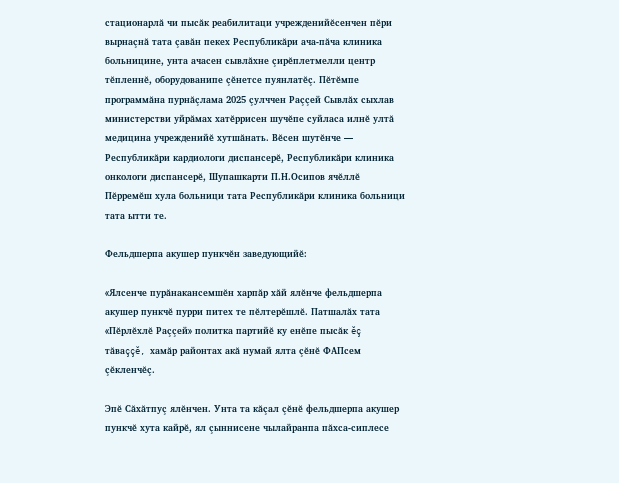стационарлă чи пысăк реабилитаци учрежденийĕсенчен пĕри вырнаçнă тата çавăн пекех Республикăри ача-пăча клиника больницине, унта ачасен сывлăхне çирĕплетмелли центр тĕпленнĕ, оборудованипе çĕнетсе пуянлатĕç. Пĕтĕмпе программăна пурнăçлама 2025 çулччен Раççей Сывлăх сыхлав министерстви уйрăмах хатĕррисен шучĕпе суйласа илнĕ ултă медицина учрежденийĕ хутшăнать. Вĕсен шутĕнче — Республикăри кардиологи диспансерĕ, Республикăри клиника онкологи диспансерĕ, Шупашкарти П.Н.Осипов ячĕллĕ Пĕрремĕш хула больници тата Республикăри клиника больници тата ытти те.

Фельдшерпа акушер пункчĕн заведующийĕ:

«Ялсенче пурăнакансемшĕн харпăр хăй ялĕнче фельдшерпа акушер пункчĕ пурри питех те пĕлтерĕшлĕ. Патшалăх тата «Пĕрлĕхлĕ Раççей» политка партийĕ ку енĕпе пысăк ĕç тăваççĕ, хамăр районтах акă нумай ялта çĕнĕ ФАПсем çĕкленчĕç.

Эпĕ Сăхăтпуç ялĕнчен. Унта та кăçал çĕнĕ фельдшерпа акушер пункчĕ хута кайрĕ, ял çыннисене чылайранпа пăхса-сиплесе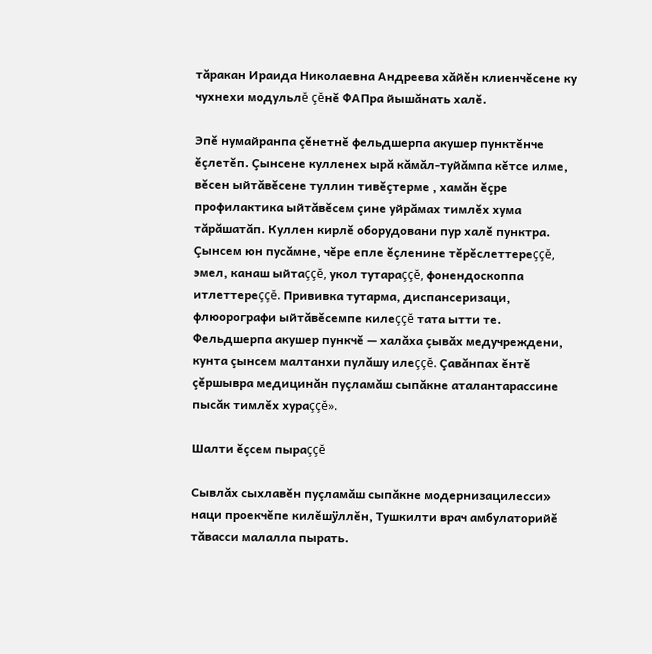тăракан Ираида Николаевна Андреева хăйĕн клиенчĕсене ку чухнехи модульлĕ çĕнĕ ФАПра йышăнать халĕ.

Эпĕ нумайранпа çĕнетнĕ фельдшерпа акушер пунктĕнче ĕçлетĕп. Çынсене кулленех ырă кăмăл-туйăмпа кĕтсе илме, вĕсен ыйтăвĕсене туллин тивĕçтерме , хамăн ĕçре профилактика ыйтăвĕсем çине уйрăмах тимлĕх хума тăрăшатăп. Куллен кирлĕ оборудовани пур халĕ пунктра. Çынсем юн пусăмне, чĕре епле ĕçленине тĕрĕслеттереççĕ, эмел, канаш ыйтаççĕ, укол тутараççĕ, фонендоскоппа итлеттереççĕ. Прививка тутарма, диспансеризаци, флюорографи ыйтăвĕсемпе килеççĕ тата ытти те. Фельдшерпа акушер пункчĕ — халăха çывăх медучреждени, кунта çынсем малтанхи пулăшу илеççĕ. Çавăнпах ĕнтĕ çĕршывра медицинăн пуçламăш сыпăкне аталантарассине пысăк тимлĕх хураççĕ».

Шалти ĕçсем пыраççĕ

Сывлăх сыхлавĕн пуçламăш сыпăкне модернизацилесси» наци проекчĕпе килĕшÿллĕн, Тушкилти врач амбулаторийĕ тăвасси малалла пырать.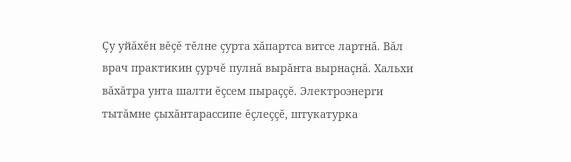Çу уйăхĕн вĕçĕ тĕлне çурта хăпартса витсе лартнă. Вăл врач практикин çурчĕ пулнă вырăнта вырнаçнă. Хальхи вăхăтра унта шалти ĕçсем пыраççĕ. Электроэнерги тытăмне çыхăнтарассипе ĕçлеççĕ, штукатурка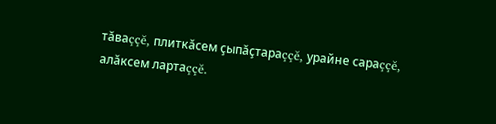тăваççĕ, плиткăсем çыпăçтараççĕ, урайне сараççĕ, алăксем лартаççĕ.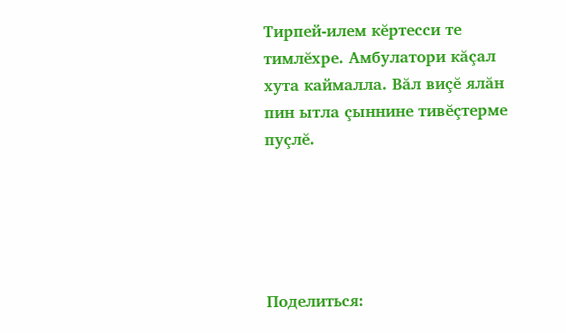Тирпей-илем кĕртесси те тимлĕхре. Амбулатори кăçал хута каймалла. Вăл виçĕ ялăн пин ытла çыннине тивĕçтерме пуçлĕ.





Поделиться: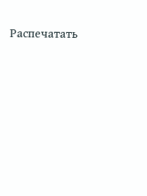Распечатать